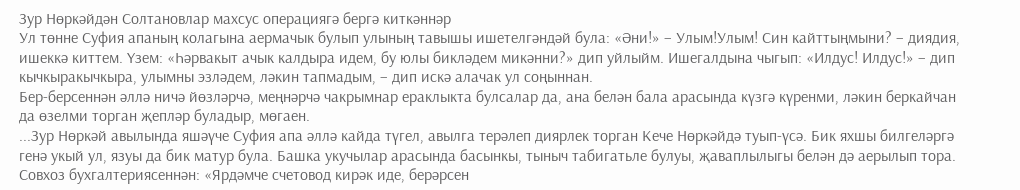Зур Нөркәйдән Солтановлар махсус операциягә бергә киткәннәр
Ул төнне Суфия апаның колагына аермачык булып улының тавышы ишетелгәндәй була: «Әни!» – Улым!Улым! Син кайттыңмыни? – диядия, ишеккә киттем. Үзем: «Һәрвакыт ачык калдыра идем, бу юлы бикләдем микәнни?» дип уйлыйм. Ишегалдына чыгып: «Илдус! Илдус!» – дип кычкыракычкыра, улымны эзләдем, ләкин тапмадым, – дип искә алачак ул соңыннан.
Бер-берсеннән әллә ничә йөзләрчә, меңнәрчә чакрымнар ераклыкта булсалар да, ана белән бала арасында күзгә күренми, ләкин беркайчан да өзелми торган җепләр буладыр, мөгаен.
...Зур Нөркәй авылында яшәүче Суфия апа әллә кайда түгел, авылга терәлеп диярлек торган Кече Нөркәйдә туып-үсә. Бик яхшы билгеләргә генә укый ул, язуы да бик матур була. Башка укучылар арасында басынкы, тыныч табигатьле булуы, җаваплылыгы белән дә аерылып тора. Совхоз бухгалтериясеннән: «Ярдәмче счетовод кирәк иде, берәрсен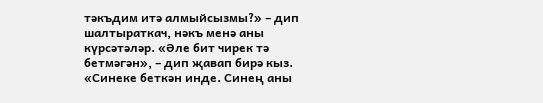тәкъдим итә алмыйсызмы?» – дип шалтыраткач, нәкъ менә аны күрсәтәләр. «Әле бит чирек тә бетмәгән», – дип җавап бирә кыз. «Синеке беткән инде. Синең аны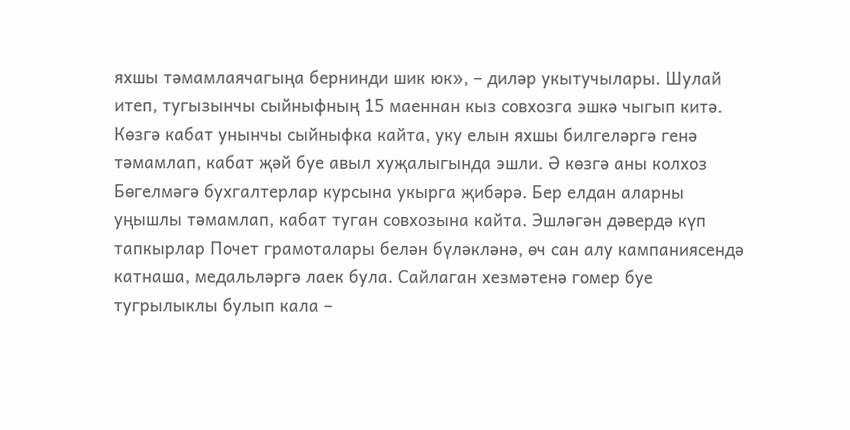яхшы тәмамлаячагыңа бернинди шик юк», – диләр укытучылары. Шулай итеп, тугызынчы сыйныфның 15 маеннан кыз совхозга эшкә чыгып китә. Көзгә кабат унынчы сыйныфка кайта, уку елын яхшы билгеләргә генә тәмамлап, кабат җәй буе авыл хуҗалыгында эшли. Ә көзгә аны колхоз Бөгелмәгә бухгалтерлар курсына укырга җибәрә. Бер елдан аларны уңышлы тәмамлап, кабат туган совхозына кайта. Эшләгән дәвердә күп тапкырлар Почет грамоталары белән бүләкләнә, өч сан алу кампаниясендә катнаша, медальләргә лаек була. Сайлаган хезмәтенә гомер буе тугрылыклы булып кала –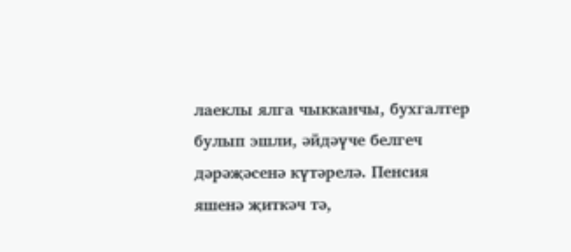лаеклы ялга чыкканчы, бухгалтер булып эшли, әйдәүче белгеч дәрәҗәсенә күтәрелә. Пенсия яшенә җиткәч тә,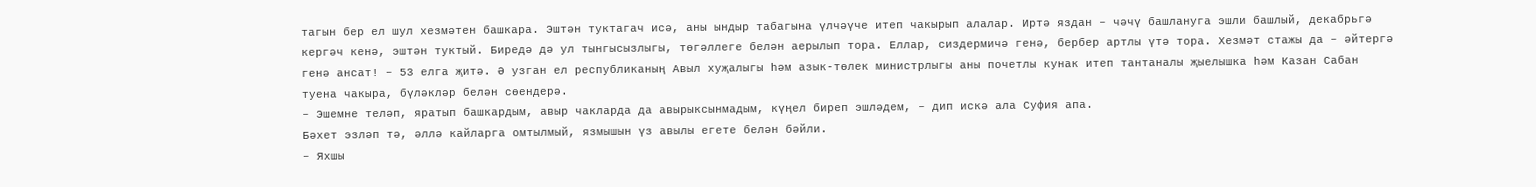тагын бер ел шул хезмәтен башкара. Эштән туктагач исә, аны ындыр табагына үлчәүче итеп чакырып алалар. Иртә яздан – чәчү башлануга эшли башлый, декабрьгә кергәч кенә, эштән туктый. Биредә дә ул тынгысызлыгы, төгәллеге белән аерылып тора. Еллар, сиздермичә генә, бербер артлы үтә тора. Хезмәт стажы да – әйтергә генә ансат! – 53 елга җитә. Ә узган ел республиканың Авыл хуҗалыгы һәм азык-төлек министрлыгы аны почетлы кунак итеп тантаналы җыелышка һәм Казан Сабан туена чакыра, бүләкләр белән сөендерә.
– Эшемне теләп, яратып башкардым, авыр чакларда да авырыксынмадым, күңел биреп эшләдем, – дип искә ала Суфия апа.
Бәхет эзләп тә, әллә кайларга омтылмый, язмышын үз авылы егете белән бәйли.
– Яхшы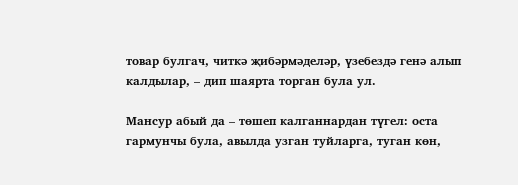товар булгач, читкә җибәрмәделәр, үзебездә генә алып калдылар, – дип шаярта торган була ул.

Мансур абый да – төшеп калганнардан түгел: оста гармунчы була, авылда узган туйларга, туган көн,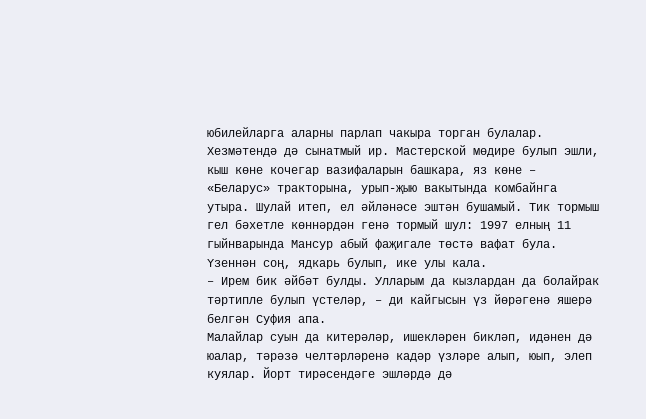юбилейларга аларны парлап чакыра торган булалар. Хезмәтендә дә сынатмый ир. Мастерской мөдире булып эшли, кыш көне кочегар вазифаларын башкара, яз көне – «Беларус» тракторына, урып-җыю вакытында комбайнга утыра. Шулай итеп, ел әйләнәсе эштән бушамый. Тик тормыш гел бәхетле көннәрдән генә тормый шул: 1997 елның 11 гыйнварында Мансур абый фаҗигале төстә вафат була. Үзеннән соң, ядкарь булып, ике улы кала.
– Ирем бик әйбәт булды. Улларым да кызлардан да болайрак тәртипле булып үстеләр, – ди кайгысын үз йөрәгенә яшерә белгән Суфия апа.
Малайлар суын да китерәләр, ишекләрен бикләп, идәнен дә юалар, тәрәзә челтәрләренә кадәр үзләре алып, юып, элеп куялар. Йорт тирәсендәге эшләрдә дә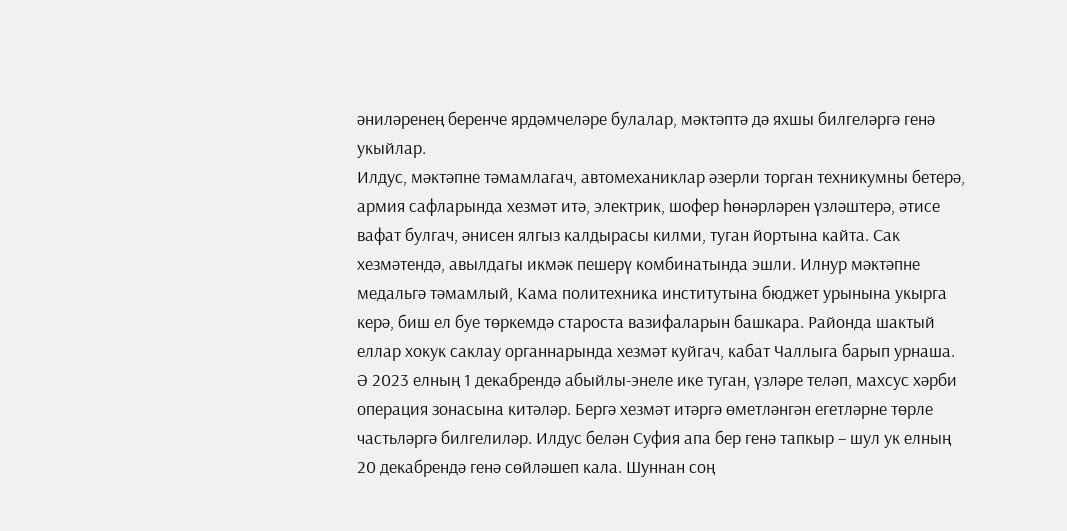әниләренең беренче ярдәмчеләре булалар, мәктәптә дә яхшы билгеләргә генә укыйлар.
Илдус, мәктәпне тәмамлагач, автомеханиклар әзерли торган техникумны бетерә, армия сафларында хезмәт итә, электрик, шофер һөнәрләрен үзләштерә, әтисе вафат булгач, әнисен ялгыз калдырасы килми, туган йортына кайта. Сак хезмәтендә, авылдагы икмәк пешерү комбинатында эшли. Илнур мәктәпне медальгә тәмамлый, Кама политехника институтына бюджет урынына укырга керә, биш ел буе төркемдә староста вазифаларын башкара. Районда шактый еллар хокук саклау органнарында хезмәт куйгач, кабат Чаллыга барып урнаша. Ә 2023 елның 1 декабрендә абыйлы-энеле ике туган, үзләре теләп, махсус хәрби операция зонасына китәләр. Бергә хезмәт итәргә өметләнгән егетләрне төрле частьләргә билгелиләр. Илдус белән Суфия апа бер генә тапкыр – шул ук елның 20 декабрендә генә сөйләшеп кала. Шуннан соң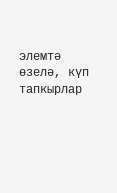элемтә өзелә, күп тапкырлар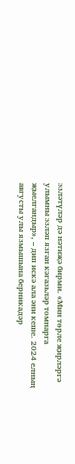эзләтүләр дә нәтиҗә бирми. «Мин төрле җирләргә улымны эзләп язган кәгазьләр томнарга җыелгандыр», – дип искә ала әни кеше. 2024 елның августы улы язмышына берникадәр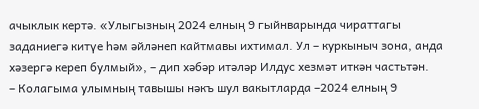ачыклык кертә. «Улыгызның 2024 елның 9 гыйнварында чираттагы заданиегә китүе һәм әйләнеп кайтмавы ихтимал. Ул – куркыныч зона, анда хәзергә кереп булмый», – дип хәбәр итәләр Илдус хезмәт иткән частьтән.
– Колагыма улымның тавышы нәкъ шул вакытларда –2024 елның 9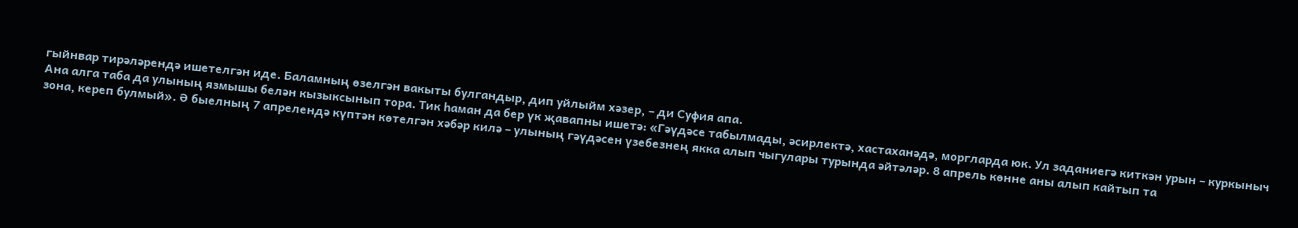гыйнвар тирәләрендә ишетелгән иде. Баламның өзелгән вакыты булгандыр, дип уйлыйм хәзер, – ди Суфия апа.
Ана алга таба да улының язмышы белән кызыксынып тора. Тик һаман да бер үк җавапны ишетә: «Гәүдәсе табылмады, әсирлектә, хастаханәдә, моргларда юк. Ул заданиегә киткән урын – куркыныч зона, кереп булмый». Ә быелның 7 апрелендә күптән көтелгән хәбәр килә – улының гәүдәсен үзебезнең якка алып чыгулары турында әйтәләр. 8 апрель көнне аны алып кайтып та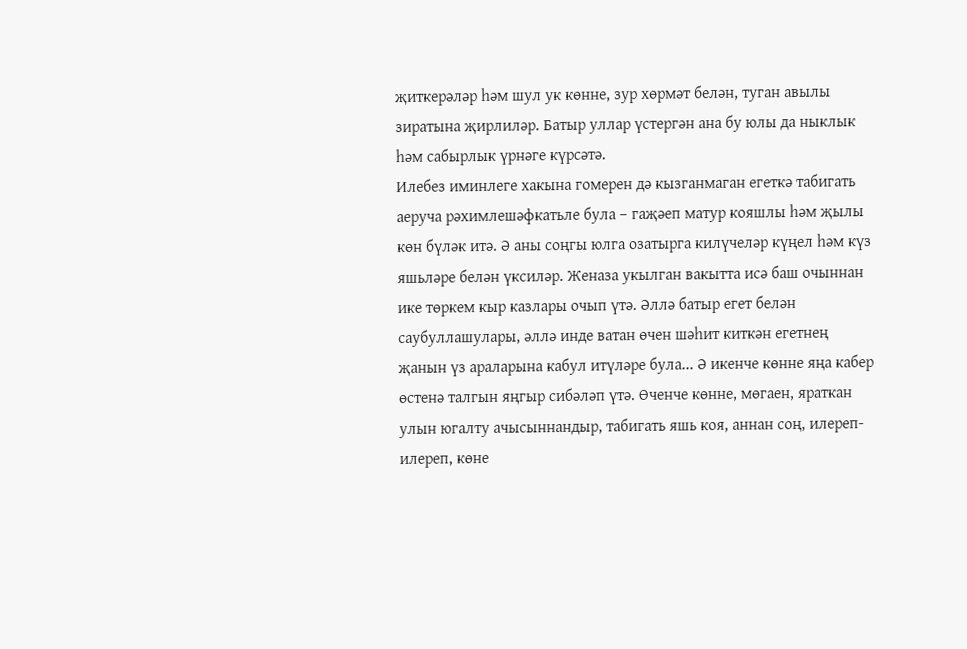җиткерәләр һәм шул ук көнне, зур хөрмәт белән, туган авылы зиратына җирлиләр. Батыр уллар үстергән ана бу юлы да ныклык һәм сабырлык үрнәге күрсәтә.
Илебез иминлеге хакына гомерен дә кызганмаган егеткә табигать аеруча рәхимлешәфкатьле була – гаҗәеп матур кояшлы һәм җылы көн бүләк итә. Ә аны соңгы юлга озатырга килүчеләр күңел һәм күз яшьләре белән үксиләр. Женаза укылган вакытта исә баш очыннан ике төркем кыр казлары очып үтә. Әллә батыр егет белән саубуллашулары, әллә инде ватан өчен шәһит киткән егетнең җанын үз араларына кабул итүләре була... Ә икенче көнне яңа кабер өстенә талгын яңгыр сибәләп үтә. Өченче көнне, мөгаен, яраткан улын югалту ачысыннандыр, табигать яшь коя, аннан соң, илереп-илереп, көне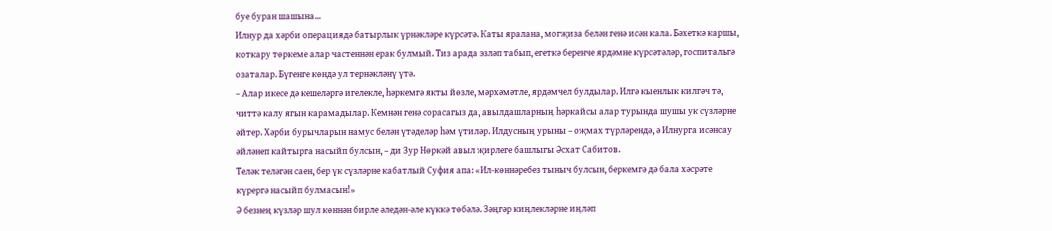буе буран шашына...
Илнур да хәрби операциядә батырлык үрнәкләре күрсәтә. Каты яралана, могҗиза белән генә исән кала. Бәхеткә каршы, коткару төркеме алар частеннән ерак булмый. Тиз арада эзләп табып, егеткә беренче ярдәмне күрсәтәләр, госпитальгә озаталар. Бүгенге көндә ул тернәкләнү үтә.
– Алар икесе дә кешеләргә игелекле, һәркемгә якты йөзле, мәрхәмәтле, ярдәмчел булдылар. Илгә кыенлык килгәч тә, читтә калу ягын карамадылар. Кемнән генә сорасагыз да, авылдашларның һәркайсы алар турында шушы ук сүзләрне әйтер. Хәрби бурычларын намус белән үтәделәр һәм үтиләр. Илдусның урыны – оҗмах түрләрендә, ә Илнурга исәнсау әйләнеп кайтырга насыйп булсын, – ди Зур Нөркәй авыл җирлеге башлыгы Әсхат Сабитов.
Теләк теләгән саен, бер үк сүзләрне кабатлый Суфия апа: «Ил-көннәребез тыныч булсын, беркемгә дә бала хәсрәте күрергә насыйп булмасын!»
Ә безнең күзләр шул көннән бирле әледән-әле күккә төбәлә. Зәңгәр киңлекләрне иңләп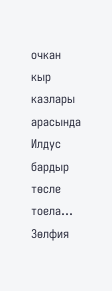очкан кыр казлары арасында Илдус бардыр төсле тоела...
Зөлфия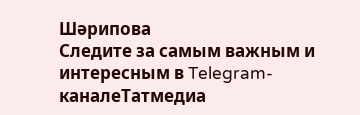Шәрипова
Следите за самым важным и интересным в Telegram-каналеТатмедиа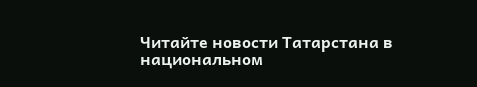Читайте новости Татарстана в национальном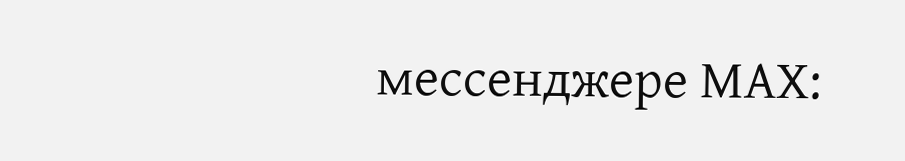мессенджере MАХ: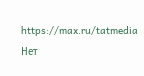https://max.ru/tatmedia
Нет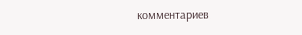комментариев